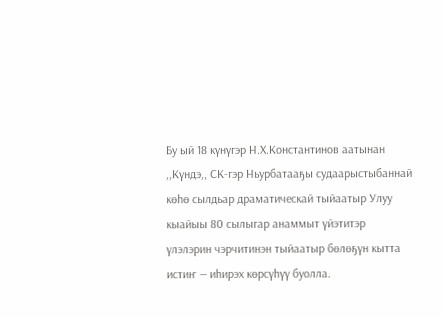Бу ый 18 күнүгэр Н.Х.Константинов аатынан ,,Күндэ,, СК-гэр Ньурбатааҕы судаарыстыбаннай көһө сылдьар драматическай тыйаатыр Улуу кыайыы 80 сылыгар анаммыт үйэтитэр үлэлэрин чэрчитинэн тыйаатыр бөлөҕүн кытта истиҥ — иһирэх көрсүһүү буолла.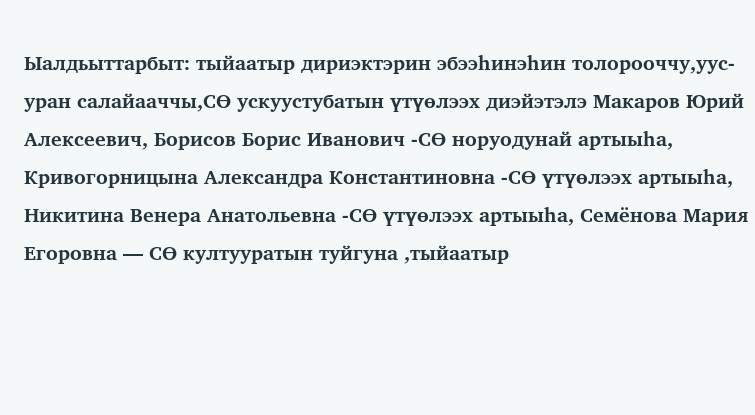Ыалдьыттарбыт: тыйаатыр дириэктэрин эбээһинэһин толорооччу,уус- уран салайааччы,СӨ ускуустубатын үтүөлээх диэйэтэлэ Макаров Юрий Алексеевич, Борисов Борис Иванович -СӨ норуодунай артыыһа, Кривогорницына Александра Константиновна -СӨ үтүөлээх артыыһа, Никитина Венера Анатольевна -СӨ үтүөлээх артыыһа, Семёнова Мария Егоровна — СӨ култууратын туйгуна ,тыйаатыр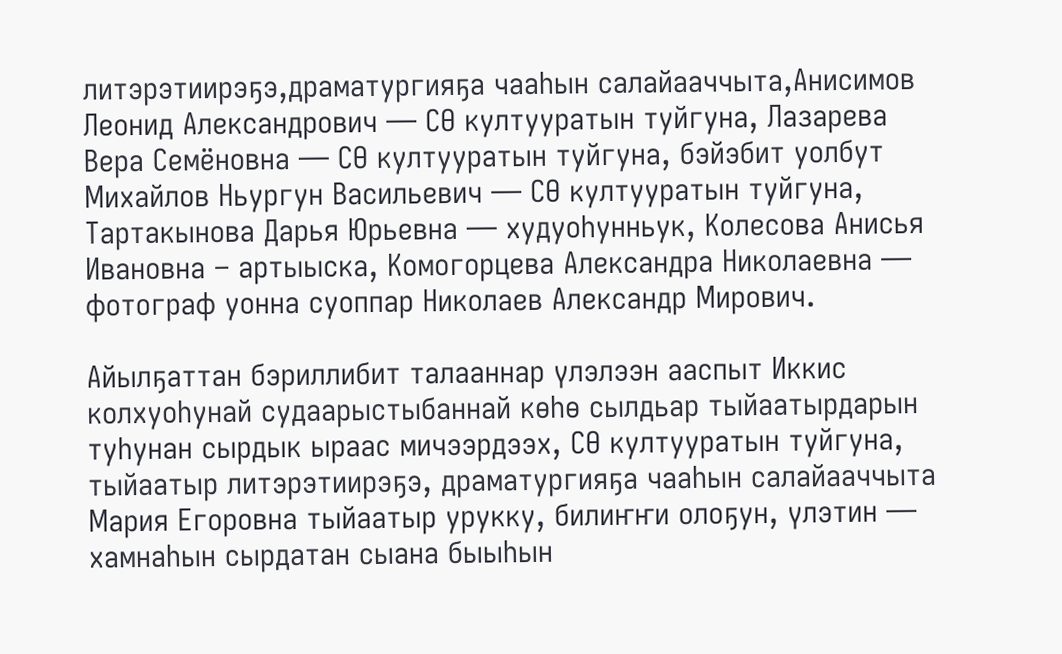литэрэтиирэҕэ,драматургияҕа чааһын салайааччыта,Анисимов Леонид Александрович — СӨ култууратын туйгуна, Лазарева Вера Семёновна — СӨ култууратын туйгуна, бэйэбит уолбут Михайлов Ньургун Васильевич — СӨ култууратын туйгуна, Тартакынова Дарья Юрьевна — худуоһунньук, Колесова Анисья Ивановна – артыыска, Комогорцева Александра Николаевна — фотограф уонна суоппар Николаев Александр Мирович.

Айылҕаттан бэриллибит талааннар үлэлээн ааспыт Иккис колхуоһунай судаарыстыбаннай көһө сылдьар тыйаатырдарын туһунан сырдык ыраас мичээрдээх, СӨ култууратын туйгуна, тыйаатыр литэрэтиирэҕэ, драматургияҕа чааһын салайааччыта Мария Егоровна тыйаатыр урукку, билиҥҥи олоҕун, үлэтин — хамнаһын сырдатан сыана быыһын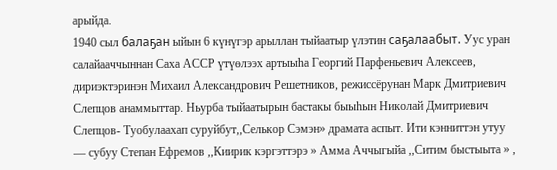арыйда.
1940 сыл балаҕан ыйын 6 күнүгэр арыллан тыйаатыр үлэтин саҕалаабыт. Уус уран салайааччыннан Саха АССР үтүөлээх артыыһа Георгий Парфеньевич Алексеев, дириэктэринэн Михаил Александрович Решетников, режиссёрунан Марк Дмитриевич Слепцов анаммыттар. Ньурба тыйаатырын бастакы быыһын Николай Дмитриевич Слепцов- Туобулаахап суруйбут,,Селькор Сэмэн» драмата аспыт. Ити кэнниттэн утуу — субуу Степан Ефремов ,,Киирик кэргэттэрэ » Амма Аччыгыйа ,,Ситим быстыыта » ,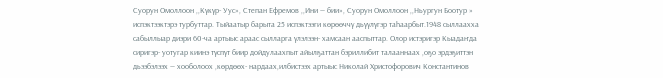Суорун Омоллоон ,,Күкүр- Уус», Степан Ефремов ,,Ини — бии», Суорун Омоллоон ,,Ньургун Боотур » испэктээктэрэ турбуттар. Тыйаатыр барыта 25 испэктээги көрөөччү дьүүлүгэр таһаарбыт.1948 сыллаахха сабыллыар диэри 60-ча артыыс араас сылларга үлэлээн- хамсаан ааспыттар. Олор истэригэр Кыадаҥда сиригэр- уотугар киинэ түспүт биир дойдулаахпыт айылҕаттан бэриллибит талааннаах ,оҕо эрдэҕиттэн дьээбэлээх — хооболоох ,көрдөөх- нардаах,илбистээх артыыс Николай Христофорович Константинов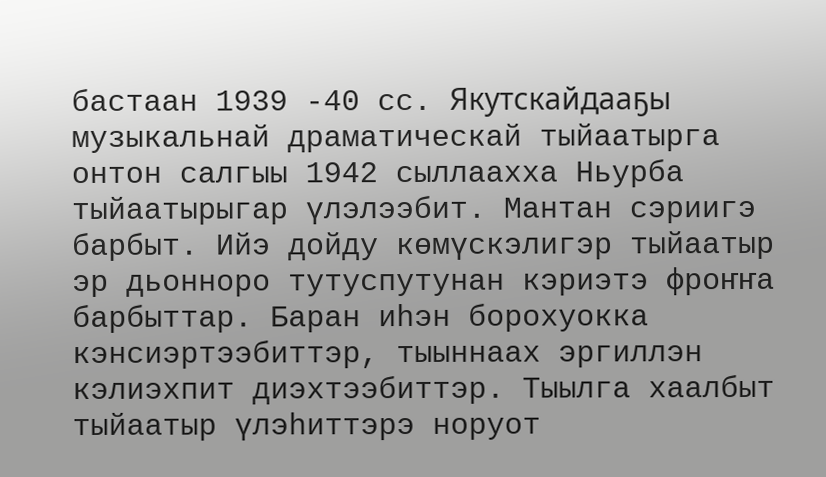бастаан 1939 -40 сс. Якутскайдааҕы музыкальнай драматическай тыйаатырга онтон салгыы 1942 сыллаахха Ньурба тыйаатырыгар үлэлээбит. Мантан сэриигэ барбыт. Ийэ дойду көмүскэлигэр тыйаатыр эр дьонноро тутуспутунан кэриэтэ фроҥҥа барбыттар. Баран иһэн борохуокка кэнсиэртээбиттэр, тыыннаах эргиллэн кэлиэхпит диэхтээбиттэр. Тыылга хаалбыт тыйаатыр үлэһиттэрэ норуот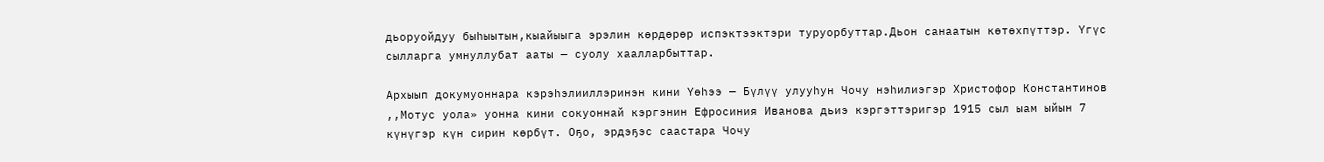дьоруойдуу быһыытын,кыайыыга эрэлин көрдөрөр испэктээктэри туруорбуттар.Дьон санаатын көтөхпүттэр. Үгүс сылларга умнуллубат ааты — суолу хаалларбыттар.

Архыып докумуоннара кэрэһэлииллэринэн кини Үөһээ — Бүлүү улууһун Чочу нэһилиэгэр Христофор Константинов ,,Мотус уола» уонна кини сокуоннай кэргэнин Ефросиния Иванова дьиэ кэргэттэригэр 1915 сыл ыам ыйын 7 күнүгэр күн сирин көрбүт. Оҕо, эрдэҕэс саастара Чочу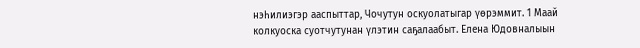нэһилиэгэр ааспыттар, Чочутун оскуолатыгар үөрэммит. 1 Маай колкуоска суотчутунан үлэтин саҕалаабыт. Елена Юдовналыын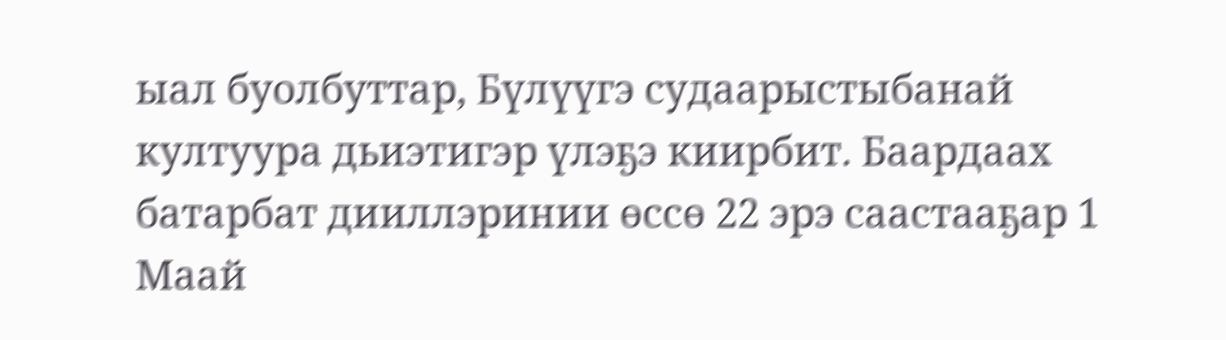ыал буолбуттар, Бүлүүгэ судаарыстыбанай култуура дьиэтигэр үлэҕэ киирбит. Баардаах батарбат дииллэринии өссө 22 эрэ саастааҕар 1 Маай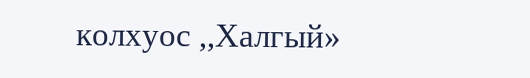колхуос ,,Халгый»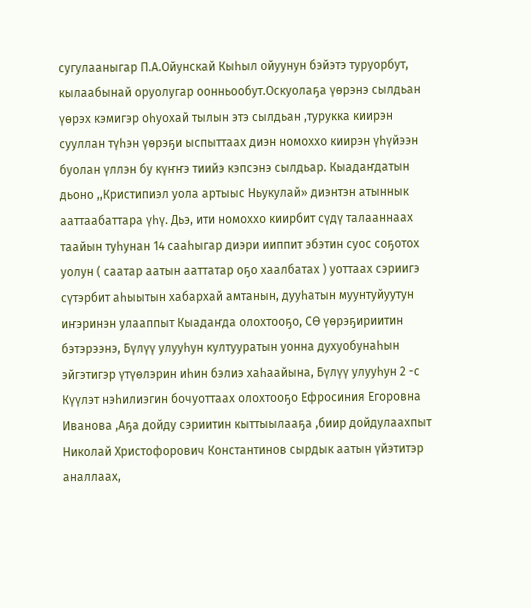сугулааныгар П.А.Ойунскай Кыһыл ойуунун бэйэтэ туруорбут, кылаабынай оруолугар оонньообут.Оскуолаҕа үөрэнэ сылдьан үөрэх кэмигэр оһуохай тылын этэ сылдьан ,турукка киирэн сууллан түһэн үөрэҕи ыспыттаах диэн номоххо киирэн үһүйээн буолан үллэн бу күҥҥэ тиийэ кэпсэнэ сылдьар. Кыадаҥдатын дьоно ,,Кристипиэл уола артыыс Ньукулай» диэнтэн атыннык ааттаабаттара үһү. Дьэ, ити номоххо киирбит сүдү талааннаах таайын туһунан 14 сааһыгар диэри ииппит эбэтин суос соҕотох уолун ( саатар аатын ааттатар оҕо хаалбатах ) уоттаах сэриигэ сүтэрбит аһыытын хабархай амтанын, дууһатын муунтуйуутун иҥэринэн улааппыт Кыадаҥда олохтооҕо, СӨ үөрэҕириитин бэтэрээнэ, Бүлүү улууһун култууратын уонна духуобунаһын эйгэтигэр үтүөлэрин иһин бэлиэ хаһаайына, Бүлүү улууһун 2 -с Күүлэт нэһилиэгин бочуоттаах олохтооҕо Ефросиния Егоровна Иванова ,Аҕа дойду сэриитин кыттыылааҕа ,биир дойдулаахпыт Николай Христофорович Константинов сырдык аатын үйэтитэр аналлаах,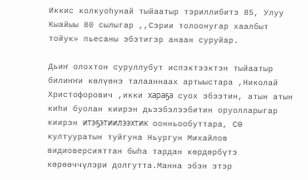Иккис колкуоһунай тыйаатыр тэриллибитэ 85, Улуу Кыайыы 80 сылыгар ,,Сэрии толоонугар хаалбыт тойук» пьесаны эбэтигэр анаан суруйар.

Дьиҥ олохтон суруллубут испэктээктэн тыйаатыр билиҥҥи көлүөнэ талааннаах артыыстара ,Николай Христофорович ,икки хараҕа суох эбээтин, атын атын киһи буолан киирэн дьээбэлээбитин оруолларыгар киирэн итэҕэтиилээхтик оонньообуттара, СӨ култууратын туйгуна Ньургун Михайлов видиоверсияттан быһа тардан көрдөрбүтэ көрөөччүлэри долгутта.Манна эбэн этэр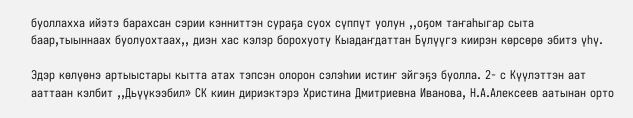буоллахха ийэтэ барахсан сэрии кэнниттэн сураҕа суох сүппүт уолун ,,оҕом таҥаһыгар сыта баар,тыыннаах буолуохтаах,, диэн хас кэлэр борохуоту Кыадаҥдаттан Бүлүүгэ киирэн көрсөрө эбитэ үһү.

Эдэр көлүөнэ артыыстары кытта атах тэпсэн олорон сэлэһии истиҥ эйгэҕэ буолла. 2- с Күүлэттэн аат ааттаан кэлбит ,,Дьүүкээбил» СК киин дириэктэрэ Христина Дмитриевна Иванова, Н.А.Алексеев аатынан орто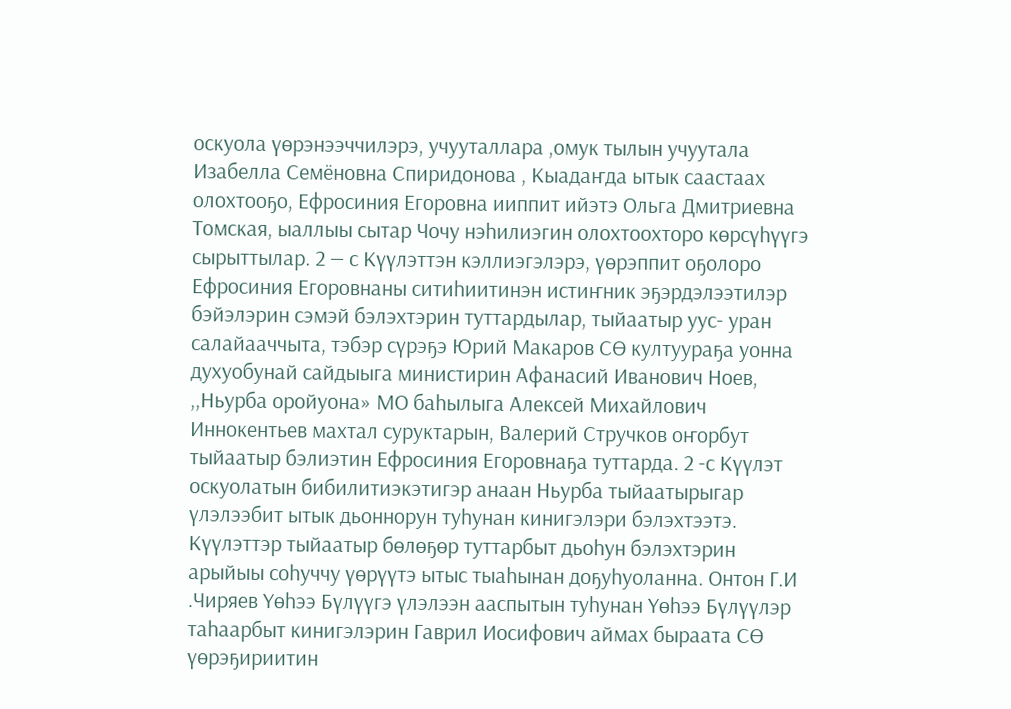оскуола үөрэнээччилэрэ, учууталлара ,омук тылын учуутала Изабелла Семёновна Спиридонова , Кыадаҥда ытык саастаах олохтооҕо, Ефросиния Егоровна ииппит ийэтэ Ольга Дмитриевна Томская, ыаллыы сытар Чочу нэһилиэгин олохтоохторо көрсүһүүгэ сырыттылар. 2 — с Күүлэттэн кэллиэгэлэрэ, үөрэппит оҕолоро Ефросиния Егоровнаны ситиһиитинэн истиҥник эҕэрдэлээтилэр бэйэлэрин сэмэй бэлэхтэрин туттардылар, тыйаатыр уус- уран салайааччыта, тэбэр сүрэҕэ Юрий Макаров СӨ култуураҕа уонна духуобунай сайдыыга министирин Афанасий Иванович Ноев, ,,Ньурба оройуона» МО баһылыга Алексей Михайлович Иннокентьев махтал суруктарын, Валерий Стручков оҥорбут тыйаатыр бэлиэтин Ефросиния Егоровнаҕа туттарда. 2 -с Күүлэт оскуолатын бибилитиэкэтигэр анаан Ньурба тыйаатырыгар үлэлээбит ытык дьоннорун туһунан кинигэлэри бэлэхтээтэ. Күүлэттэр тыйаатыр бөлөҕөр туттарбыт дьоһун бэлэхтэрин арыйыы соһуччу үөрүүтэ ытыс тыаһынан доҕуһуоланна. Онтон Г.И .Чиряев Үөһээ Бүлүүгэ үлэлээн ааспытын туһунан Үөһээ Бүлүүлэр таһаарбыт кинигэлэрин Гаврил Иосифович аймах быраата СӨ үөрэҕириитин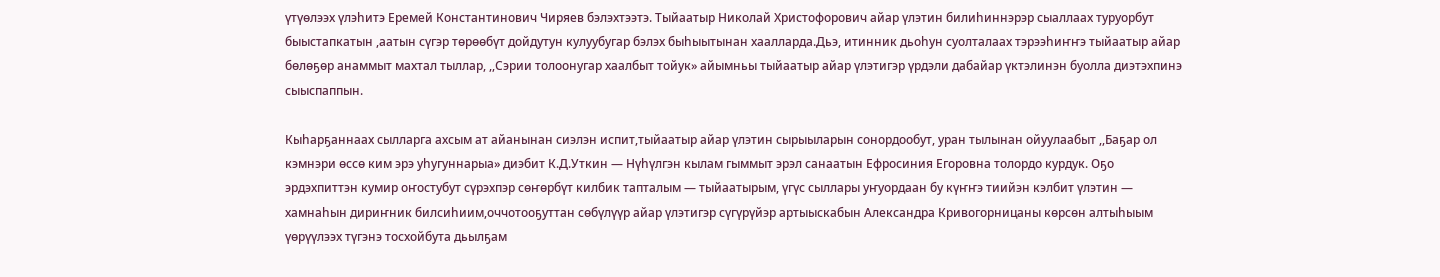үтүөлээх үлэһитэ Еремей Константинович Чиряев бэлэхтээтэ. Тыйаатыр Николай Христофорович айар үлэтин билиһиннэрэр сыаллаах туруорбут быыстапкатын ,аатын сүгэр төрөөбүт дойдутун кулуубугар бэлэх быһыытынан хаалларда.Дьэ, итинник дьоһун суолталаах тэрээһиҥҥэ тыйаатыр айар бөлөҕөр анаммыт махтал тыллар, ,,Сэрии толоонугар хаалбыт тойук» айымньы тыйаатыр айар үлэтигэр үрдэли дабайар үктэлинэн буолла диэтэхпинэ сыыспаппын.

Кыһарҕаннаах сылларга ахсым ат айанынан сиэлэн испит,тыйаатыр айар үлэтин сырыыларын сонордообут, уран тылынан ойуулаабыт ,,Баҕар ол кэмнэри өссө ким эрэ уһугуннарыа» диэбит К.Д.Уткин — Нүһүлгэн кылам гыммыт эрэл санаатын Ефросиния Егоровна толордо курдук. Оҕо эрдэхпиттэн кумир оҥостубут сүрэхпэр сөҥөрбүт килбик тапталым — тыйаатырым, үгүс сыллары уҥуордаан бу күҥҥэ тиийэн кэлбит үлэтин — хамнаһын дириҥник билсиһиим,оччотооҕуттан сөбүлүүр айар үлэтигэр сүгүрүйэр артыыскабын Александра Кривогорницаны көрсөн алтыһыым үөрүүлээх түгэнэ тосхойбута дьылҕам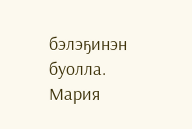бэлэҕинэн буолла.
Мария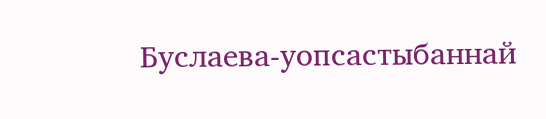Буслаева-уопсастыбаннай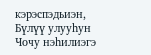кэрэспэдьиэн, Бүлүү улууһун Чочу нэһилиэгэ